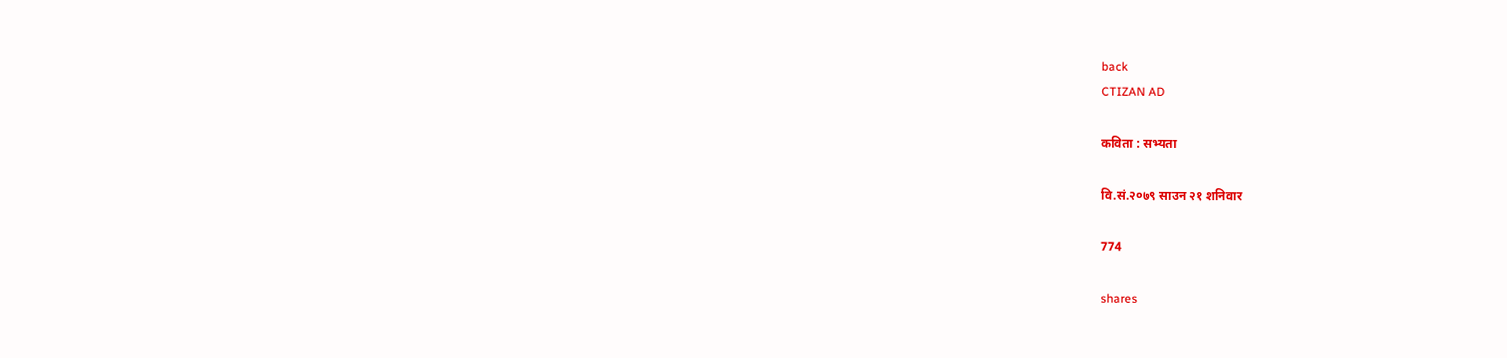back
CTIZAN AD

कविता : सभ्यता

वि.सं.२०७९ साउन २१ शनिवार

774

shares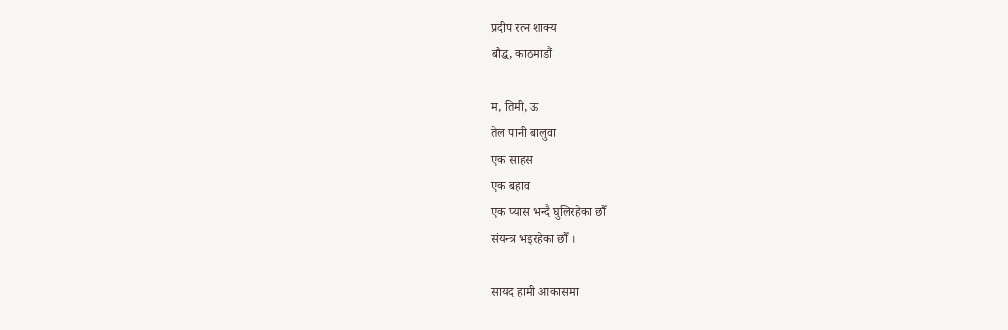प्रदीप रत्न शाक्य
बौद्ध, काठमाडौं

म, तिमी, ऊ
तेल पानी बालुवा
एक साहस
एक बहाव
एक प्यास भन्दै घुलिरहेका छौँ
संयन्त्र भइरहेका छौँ ।

सायद हामी आकासमा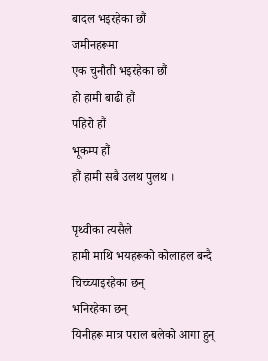बादल भइरहेका छौं
जमीनहरूमा
एक चुनौती भइरहेका छौं
हो हामी बाढी हौं
पहिरो हौं
भूकम्प हौं
हौं हामी सबै उलथ पुलथ ।

पृथ्वीका त्यसैले
हामी माथि भयहरूको कोलाहल बन्दै
चिच्च्याइरहेका छन्
भनिरहेका छन्
यिनीहरू मात्र पराल बलेको आगा हुन्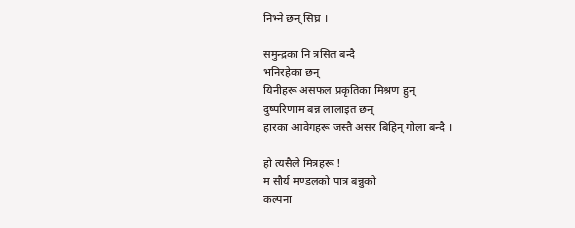निभ्ने छन् सिघ्र ।

समुन्द्रका नि त्रसित बन्दै
भनिरहेका छन्
यिनीहरू असफल प्रकृतिका मिश्रण हुन्
दुष्परिणाम बन्न लालाइत छन्
हारका आवेगहरू जस्तै असर बिहिन् गोला बन्दै ।

हो त्यसैले मित्रहरू !
म सौर्य मण्डलको पात्र बन्नुको
कल्पना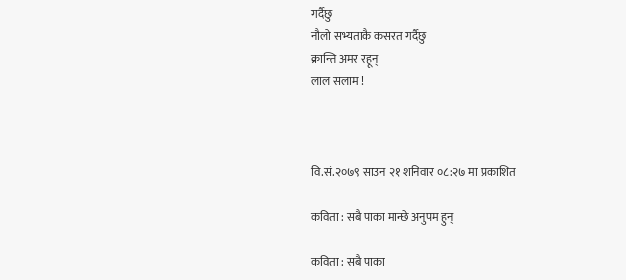गर्दैछु
नौलो सभ्यताकै कसरत गर्दैछु
क्रान्ति अमर रहून्
लाल सलाम !



वि.सं.२०७९ साउन २१ शनिवार ०८:२७ मा प्रकाशित

कविता : सबै पाका मान्छे अनुपम हुन्

कविता : सबै पाका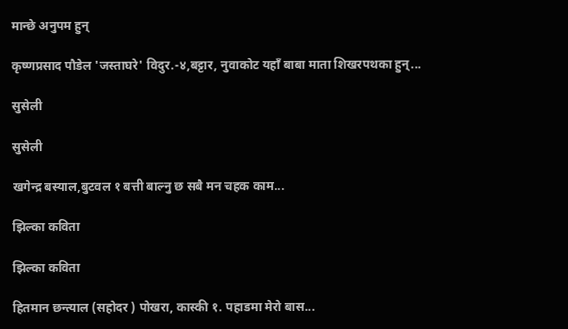मान्छे अनुपम हुन्

कृष्णप्रसाद पौडेल 'जस्ताघरे' विदुर.-४,बट्टार, नुवाकोट यहाँ बाबा माता शिखरपथका हुन्...

सुसेली

सुसेली

खगेन्द्र बस्याल,बुटवल १ बत्ती बाल्नु छ सबै मन चहक काम...

झिल्का कविता

झिल्का कविता

हितमान छन्त्याल (सहोदर ) पोखरा, कास्की १. पहाडमा मेरो बास...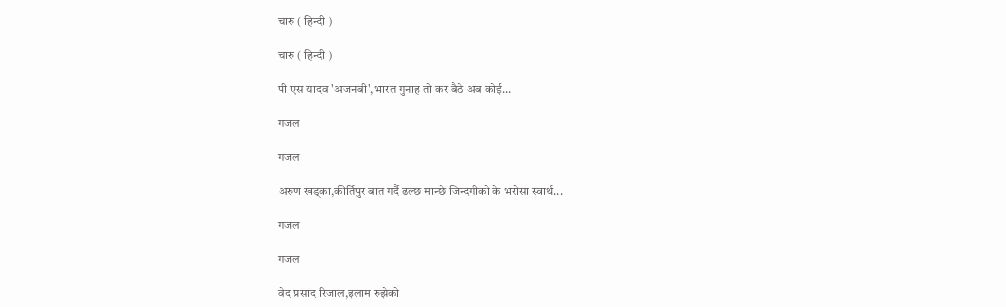चारु ( हिन्दी )

चारु ( हिन्दी )

पी एस यादव 'अजनबी',भारत गुनाह तो कर बैठे अब कोई...

गजल

गजल

अरुण खड्का,कीर्तिपुर बात गर्दै ढल्छ मान्छे जिन्दगीको के भरोसा स्वार्थ...

गजल

गजल

वेद प्रसाद रिजाल,इलाम रुझेको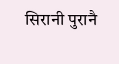सिरानी पुरानै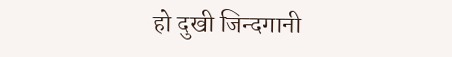हो दुखी जिन्दगानी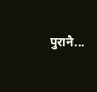पुरानै...